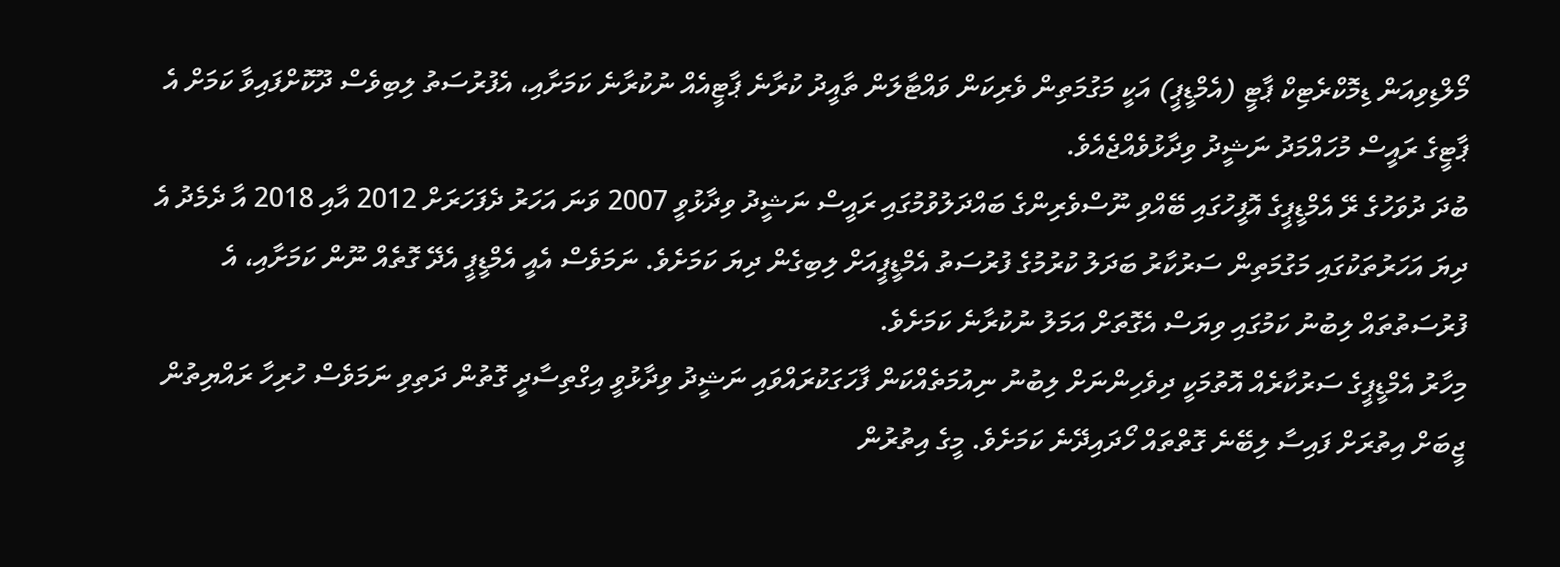މޯލްޑިވިއަން ޑިމޮކްރެޓިކް ޕާޓީ (އެމްޑީޕީ) އަކީ މަގުމަތިން ވެރިކަން ވައްޓާލަން ތާއީދު ކުރާނެ ޕާޓީއެއް ނުކުރާނެ ކަމަށާއި، އެފުރުސަތު ލިބިވެސް ދޫކޮށްފައިވާ ކަމަށް އެ ޕާޓީގެ ރައީސް މުހައްމަދު ނަޝީދު ވިދާޅުވެއްޖެއެވެ.
ބުދަ ދުވަހުގެ ރޭ އެމްޑީޕީގެ އޮފީހުގައި ބޭއްވި ނޫސްވެރިންގެ ބައްދަލުވުމުގައި ރައީސް ނަޝީދު ވިދާޅުވީ 2007 ވަނަ އަހަރު ދެފަހަރަށް 2012 އާއި 2018 އާ ދެމެދު އެ ދިޔަ އަހަރުތަކުގައި މަގުމަތިން ސަރުކާރު ބަދަލު ކުރުމުގެ ފުރުސަތު އެމްޑީޕީއަށް ލިބިގެން ދިޔަ ކަމަށެވެ. ނަމަވެސް އެއީ އެމްޑީޕީ އެދޭ ގޮތެއް ނޫން ކަމަށާއި، އެ ފުރުސަތުތައް ލިބުނު ކަމުގައި ވިޔަސް އެގޮތަށް އަމަލު ނުކުރާނެ ކަމަށެވެ.
މިހާރު އެމްޑީޕީގެ ސަރުކާރެއް އޮތުމަކީ ދިވެހިންނަށް ލިބުނު ނިއުމަތެއްކަން ފާހަގަކުރައްވައި ނަޝީދު ވިދާޅުވީ އިގްތިސާދީ ގޮތުން ދަތިވި ނަމަވެސް ހުރިހާ ރައްޔިތުން ޖީބަށް އިތުރަށް ފައިސާ ލިބޭނެ ގޮތްތައް ހޯދައިދޭނެ ކަމަށެވެ. މީގެ އިތުރުން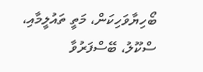ބޯހިޔާވަހިކަން، މަތީ ތައުލީމާއި، ސްކޫލު، ބޭސްފަރުވާ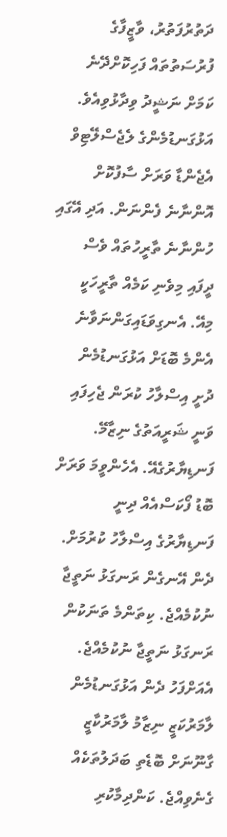ދަތުރުފަތުރު، ވާޒީފާގެ ފުރުސަތުތައް ފަހިކޮށްދޭނެ ކަމަށް ނަޝީދު ވިދާޅުވިއެވެ.
އަޅުގަނޑުމެންގެ ލެޖެސްލޭޓިވް އެޖެންޑާ ވަރަށް ސާފުކޮށް އޮންނާނެ ފެންނަން. އަދި އޭގައި ހުންނާނެ ތާރީހުތައް ވެސް ދީފައި މިވެނި ކަމެއް ތާރީހަކީ މިއޭ. އެނގިވަޑައިގަންނަވާނެ އެންމެ ބޮޑަށް އަޅުގަނޑުމެން ދުށީ އިސްލާހު ކުރަން ޖެހިފައި ވަނީ ޝަރީއަތުގެ ނިޒާމޭ. ފަނޑިޔާރުގެއޭ. އެހެންވީމަ ވަރަށް ބޮޑު ފޯކަސްއެއް ދިނީ ފަނޑިޔާރުގެ އިސްލާހު ކުރުމަށް. ދެން އޭނގެން ރަނގަޅު ނަތީޖާ ނުކުމެއްޖެ. ކިތަންމެ ތަނަކުން ރަނގަޅު ނަތީޖާ ނުކުމެއްޖެ. އެއަށްފަހު ދެން އަޅުގަނޑުމެން ލާމަރުކަޒީ ނިޒާމު ލާމަރުކާޒީ ގާނޫނަށް ބޮޑެތި ބަދަލުތަކެއް ގެނެވިއްޖެ. ކަންދިމާކުރި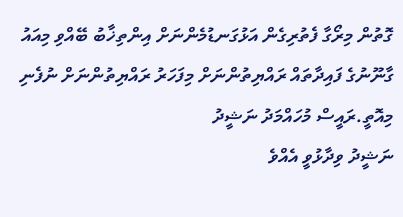ގޮތުން މިރޯގާ ފެތުރިގެން އަޅުގަނޑުމެންނަށް އިންތިޚާބު ބޭއްވި މިއައު ގާނޫނުގެ ފައިދާތައް ރައްޔިތުންނަށް މިފަހަރު ރައްޔިތުންނަށް ނުފެނި މިއޮތީ.ރައީސް މުހައްމަދު ނަޝީދު
ނަޝީދު ވިދާޅުވީ އެއްވެ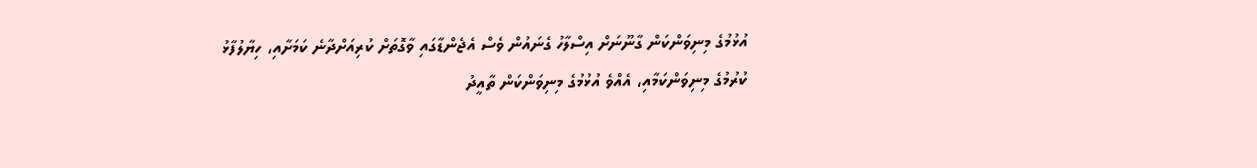އުޅުމުގެ މިނިވަންކަން ގާނޫނަށް އިސްލާހު ގެނައުން ވެސް އެޖެންޑާގައި ވާގޮތަށް ކުރިއަށްދާނެ ކަމަށާއި، ހިޔާލުފާޅު ކުރުމުގެ މިނިވަންކަމާއި، އެއްވެ އުޅުމުގެ މިނިވަންކަން ތާއީދު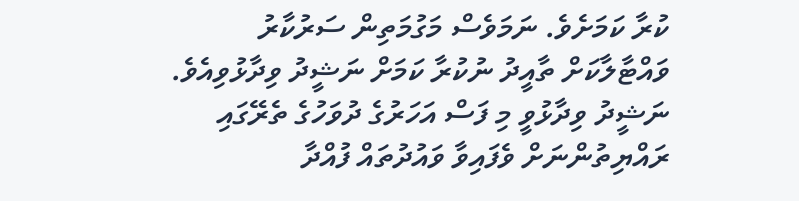ކުރާ ކަމަށެވެ. ނަމަވެސް މަގުމަތިން ސަރުކާރު ވައްޓާލާކަށް ތާއީދު ނުކުރާ ކަމަށް ނަޝީދު ވިދާޅުވިއެވެ.
ނަޝީދު ވިދާޅުވީ މި ފަސް އަހަރުގެ ދުވަހުގެ ތެރޭގައި ރައްޔިތުންނަށް ވެފައިވާ ވައުދުތައް ފުއްދާ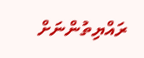ރައްޔިތުންނަށް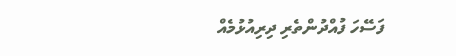ފަސޭހަ ފުއްދުންތެރި ދިރިއުޅުމެއް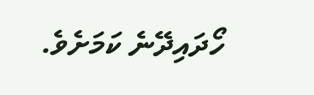ހޯދައިދޭނެ ކަމަށެވެ.